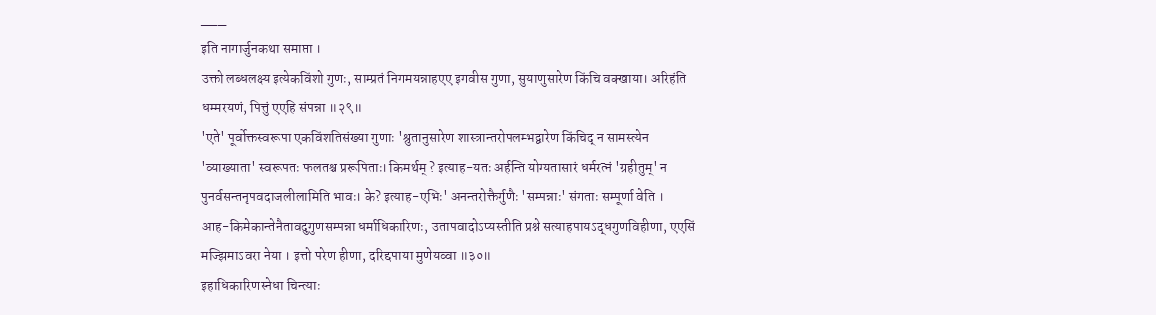___
इति नागार्जुनकथा समाप्ता ।
उक्तो लब्धलक्ष्य इत्येकविंशो गुणः, साम्प्रतं निगमयन्नाहएए इगवीस गुणा, सुयाणुसारेण किंचि वक्खाया। अरिहंति धम्मरयणं, पित्तुं एएहि संपन्ना ॥२९॥
'एते' पूर्वोक्तस्वरूपा एकविंशतिसंख्या गुणाः 'श्रुतानुसारेण शास्त्रान्तरोपलम्भद्वारेण किंचिद् न सामस्त्येन 'व्याख्याता' स्वरूपतः फलतश्च प्ररूपिताः। किमर्थम् ? इत्याह-यतः अर्हन्ति योग्यतासारं धर्मरत्नं 'ग्रहीतुम्' न पुनर्वसन्तनृपवदाजलीलामिति भावः। के? इत्याह-एभिः' अनन्तरोक्तैर्गुणैः 'सम्पन्नाः' संगताः सम्पूर्णा वेति ।
आह-किमेकान्तेनैतावदुगुणसम्पन्ना धर्माधिकारिणः, उतापवादोऽप्यस्तीति प्रश्ने सत्याहपायऽद्धगुणविहीणा, एएसिं मज्झिमाऽवरा नेया । इत्तो परेण हीणा, दरिद्दपाया मुणेयव्वा ॥३०॥
इहाधिकारिणस्नेधा चिन्त्याः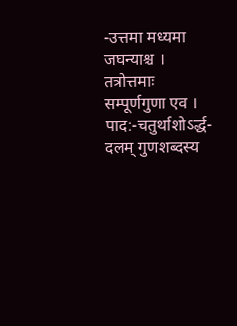-उत्तमा मध्यमा जघन्याश्च । तत्रोत्तमाः सम्पूर्णगुणा एव । पाद:-चतुर्थाशोऽर्द्ध-दलम् गुणशब्दस्य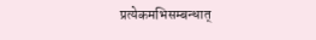प्रत्येकमभिसम्बन्धात्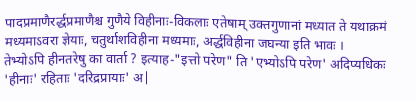पादप्रमाणैरर्द्धप्रमाणैश्च गुणैये विहीनाः-विकलाः एतेषाम् उक्तगुणानां मध्यात ते यथाक्रमं मध्यमाऽवरा ज्ञेयाः, चतुर्थाशविहीना मध्यमाः, अर्द्धविहीना जघन्या इति भावः ।
तेभ्योऽपि हीनतरेषु का वार्ता ? इत्याह-"इत्तो परेण" ति 'एभ्योऽपि परेण' अदिप्यधिकः 'हीनाः' रहिताः 'दरिद्रप्रायाः' अ|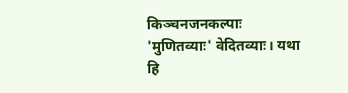किञ्चनजनकल्पाः 'मुणितव्याः' वेदितव्याः। यथा हि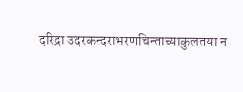दरिद्रा उदरकन्दराभरणचिन्ताच्याकुलतया न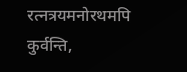रत्नत्रयमनोरथमपि कुर्वन्ति,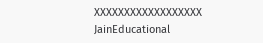XXXXXXXXXXXXXXXXXX
JainEducational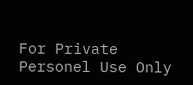For Private Personel Use Only